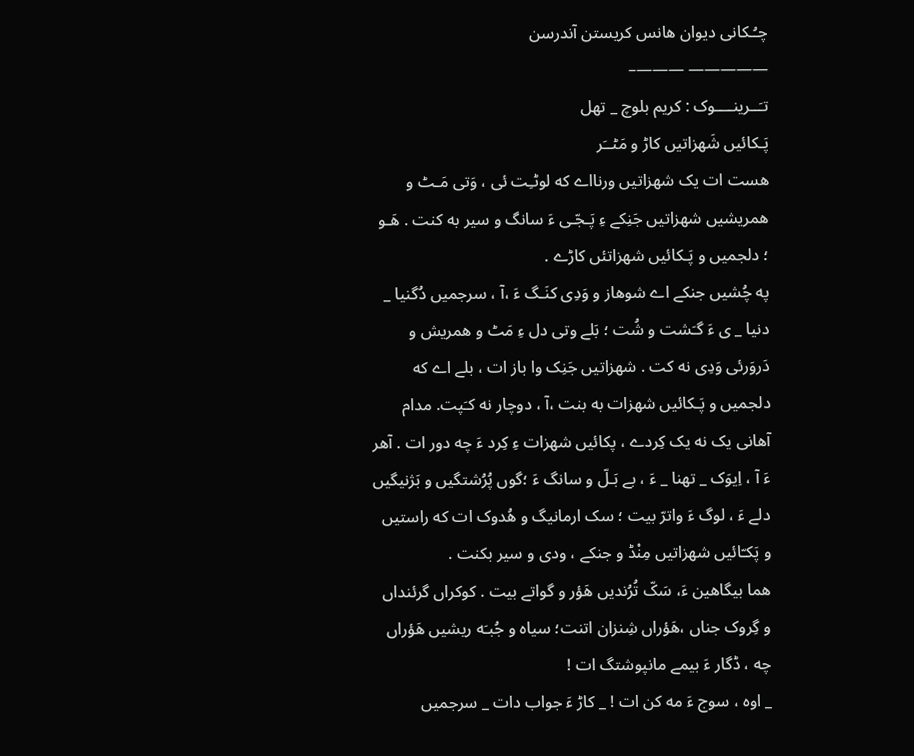چـُـکانی دیوان هانس کریستن آندرسن
————— ———–
تـَــرینــــوک : کریم بلوچ _ تهل
پَـکائیں شَهزاتیں کاڑ و مَٹــَر
هست ات یک شهزاتیں ورنااے که لوٹـِت ئی ، وَتی مَـٹ و همریشیں شهزاتیں جَنِکے ءِ پَـجّـی ءَ سانگ و سیر به کنت . هَـو ؛ دلجمیں و پَـکائیں شهزاتئں کاڑے .
په چُشیں جنکے اے شوهاز و وَدِی کنَـگ ءَ ،آ ، سرجمیں دُگنیا _ دنیا _ ی ءَ گـَشت و شُت ؛ بَلے وتی دل ءِ مَٹ و همریش و دَروَرئی وَدِی نه کت . شهزاتیں جَنِک وا باز ات ، بلے اے که دلجمیں و پَـکائیں شهزات به بنت ،آ ، دوچار نه کـَپت. مدام آهانی یک نه یک کِردے ، پکائیں شهزات ءِ کِرد ءَ چه دور ات . آهر ءَ آ ، اِیوَک _ تهنا _ ءَ ، بے بَـلّ و سانگ ءَ ؛گوں پُرُشتگیں و بَژنیگیں دلے ءَ ، لوگ ءَ واترّ بیت ؛ سک ارمانیگ و هُدوک ات که راستیں و پَکـّائیں شهزاتیں مِنْڈ و جنکے ، ودی و سیر بکنت .
هما بیگاهین ءَ، سَکّ تُرُندیں هَؤر و گواتے بیت . کوکراں گرئنداں و گِروک جناں ،هَؤراں شِنزان اتنت؛ سیاه و جُبـَه ریشیں هَؤراں چه ، ڈگار ءَ بیمے مانپوشتگ ات !
_ اوه ، سوج ءَ مه کن ات ! _ کاڑ ءَ جواب دات _ سرجمیں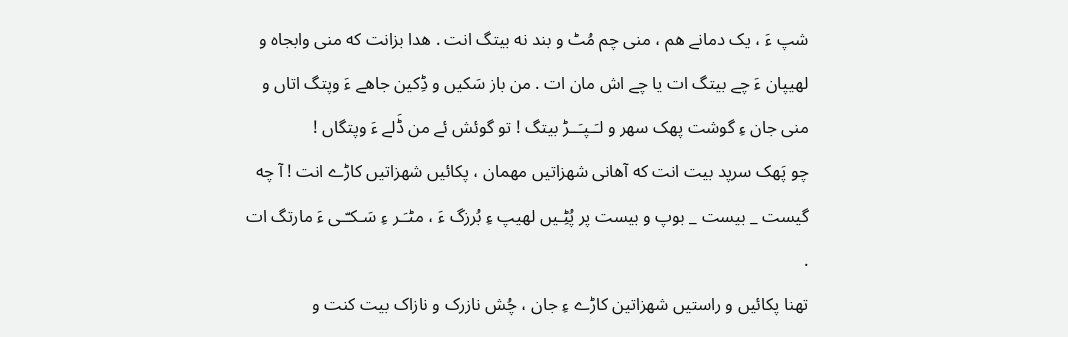شپ ءَ ، یک دمانے هم ، منی چم مُٹ و بند نه بیتگ انت . هدا بزانت که منی وابجاه و لهیپان ءَ چے بیتگ ات یا چے اش مان ات . من باز سَکیں و ڈِکین جاهے ءَ وپتگ اتاں و منی جان ءِ گوشت پهک سهر و لـَـپـَــڑ بیتگ ! تو گوئش ئے من ڈَلے ءَ وپتگاں !
چو پَهک سرپد بیت انت که آهانی شهزاتیں مهمان ، پکائیں شهزاتیں کاڑے انت ! آ چه گیست _ بیست _ بوپ و بیست پر پُٹِـیں لهیپ ءِ بُرزگ ءَ ، مٹـَـر ءِ سَـکـّـی ءَ مارتگ ات .
تهنا پکائیں و راستیں شهزاتین کاڑے ءِ جان ، چُش نازرک و نازاک بیت کنت و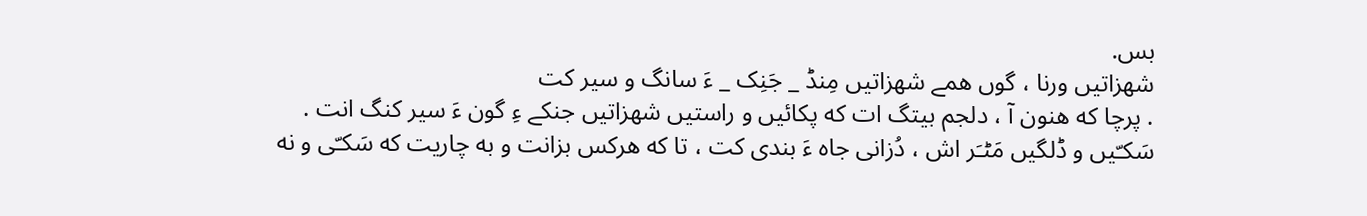بس.
شهزاتیں ورنا ، گوں همے شهزاتیں مِنڈ _ جَنِک _ ءَ سانگ و سیر کت
. پرچا که هنون آ ، دلجم بیتگ ات که پکائیں و راستیں شهزاتیں جنکے ءِ گون ءَ سیر کنگ انت .
سَکـّیں و ڈلگیں مَٹـَر اش ، دُزانی جاه ءَ بندی کت ، تا که هرکس بزانت و به چاریت که سَکـّی و نه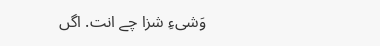وَشیءِ شزا چے انت. اگں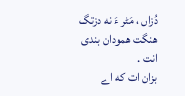دُزاں ، مَٹر ءَ نه دزتگ هنگت همودان بندی انت .
بزان ات که اے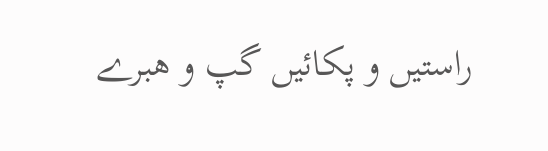راستیں و پکائیں گپ و هبرے